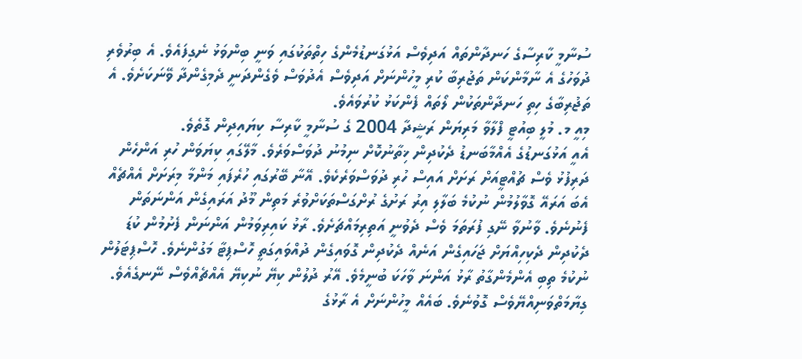ސުނާމީ ކާރިސާގެ ހަނދާންތައް އަދިވެސް އަޅުގަނޑުމެންގެ ހިތްތަކުގައި ވަނީ ބިންވަޅު ނެގިފައެވެ. އެ ބިރުވެރި ދުވަހުގެ އެ ނާމާންކަން ތަޖުރިބާ ކުރި މީހުންނަށް އަދިވެސް އެދުވަސް ވެގެންދަނީ ދެމިގެންދާ ވޭނަކަށެވެ. އެ ތަޖުރިބާގެ ހިތި ހަނދާންތަކުން ލޯތައް ފެންކަޅު ކުރުވައެވެ.
މިއީ މ. މުލީ ބިއުޓީ ފްލާވާ މަރިޔަން ރަޝީދާ 2004 ގެ ސުނާމީ ކާރިސާ ކިޔައިދިން ގޮތެވެ.
އެއީ އަޅުގަނޑުގެ އެއްމާބަނޑު ދެކުދިން ޚިތާނުކޮށް ނިމުނު ދުވަސްވަރެވެ. މާލޭގައި ކިޔަވަން ހުރި އަންހެން ދަރިފުޅު ވެސް ޗުއްޓީއަށް ރަށަށް އައިސް ހުރި ދުވަސްވަރެކެވެ. އޭނާ ބޭރުގައި ހުރެފައި މަންމާ މިރަށަށް އެއްޗެއް އެބަ އަރައޭ ގޮވާލުމުން ނުކުމެ ބަލާލި އިރު ރަށުގެ ރުށްގަސްތަކަށްވުރެ މަތިން މޫދު އަރައިގެން އަންނަތަން ފެނުނެވެ. ވާނުވާ ނޭގި ފުރަތަމަ ވެސް ދެވުނީ އަތިރިމައްޗަށެވެ. ރާޅު ކައިރިވަމުން އަންނަން ފެށުމުން ކުޑަ ދެކުދިން ދެކިހިއްޔަށް ޖަހައިގެން އަނެއް ދެކުދިން ގޮވައިގެން ދުއްވައިގަތީ ހޮސްޕިޓާ މަގުންނެވެ. ހޮސްޕިޓަލުން ނުކުމެ ތިބި އެންމެންގާތު ރާޅު އަންނަ ވާހަކަ ބުނީމެވެ. އޭރު ދުލުން ކިޔޭ ނުކިޔޭ އެއްޗެއްވެސް ނޭނގެއެވެ. ގިޔާމަތްވަނިއްޔޭވެސް ގޮވުނެވެ. ބައެއް މީހުންނަށް އެ ރާޅުގެ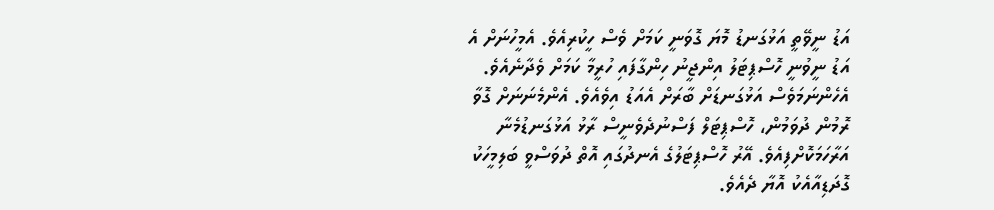އަޑު ނީވޭތީ އަޅުގަނޑު މޮޔަ ގޮވަނީ ކަމަށް ވެސް ހީކުރިއެވެ. އެމީހުނަށް އެ އަޑު ނީވުނީ ހޮސްޕިޓަލު އިންޖީނު ހިންގާފައި ހުރީމާ ކަމަށް ވެދާނެއެވެ. އެހެންނަމަވެސް އަޅުގަނޑަށް ބާރަށް އެއަޑު އިވެއެވެ. އެންމެނަނަށް ގޮވާ ރޮމުން ދުވަމުން، ހޮސްޕިޓަލް ފަސްނުދެވެނީސް ރާޅު އަޅުގަނޑުމެނާ އަރާހަމަކޮށްފިއެވެ. އޭރު ހޮސްޕިޓަލުގެ އެނދުގައި އޮތް ދުވަސްވީ ބަލިމީހަކު ގޮދަޑިއާއެކު އޮޔާ ދެއެވެ.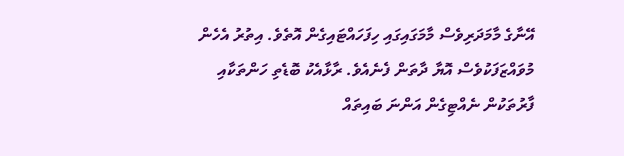އޭނާގެ މާމަދަރިވެސް މާމަގައިގައި ހިފަހައްޓައިގެން އޮތެވެ. އިތުރު އެހެން މުވައްޒަފަކުވެސް އޮޔާ ދާތަން ފެނެއެވެ. ރާޅާއެކު ބޮޑެތި ހަންތަކާއި ފާރުތަކުން ނެއްޓިގެން އަންނަ ބައިތައް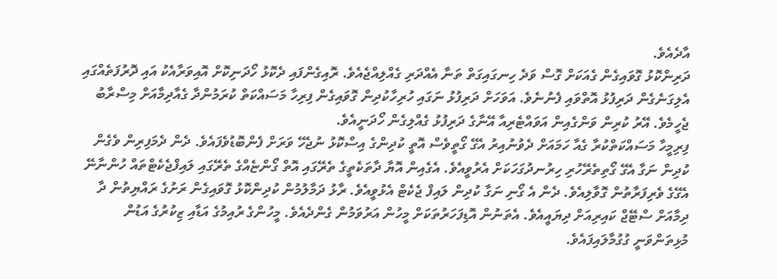އާދެއެވެ.
ދަރިންކޮޅު ގޮވައިގެން ގެއަކަށް ގޮސް ވަދެ ހިނގައިގަތް ތަނާ އެއްދަރި ގެއްލިއްޖެއެވެ. ރޮއިގެންފައި ދެކޮޅު ހޯދަނިކޮށް އޮއިވަރާއެކު އައި ދޮރުފަތެއްގައި އެލިގަނެގެން ދަރިފުޅު އޮތްވައި ފެނުނެވެ. އަވަހަށް ދަރިފުޅު ނަގައި ހުރިހާކުދިން ގޮވައިގެން ފިރިހާ މަސައްކަތް ކުރަމުންދާ ގެއާދިމާއަށް މިސްރާބު ޖެހީމެވެ. އޭރު ކުރިން ވަންގެއިން އަވައްޓެރިއާ އޭނާގެ ދަރިފުޅު ގެއްލިގެން ހޯދަނީއެވެ.
ފިރިމީހާ މަސައްކަތްކުރާ ގެއާ ހަމައަށް ދެވުނުއިރު އެގޭ ގޯތީވެސް އޮތީ ކުދިންގެ އިސްކޮޅު ނުޖެހޭ ވަރަށް ފެންބޮޑުވެފައެވެ. ދެން ދެމަފިރިން ވެގެން ކުދިން ނަގާ އެގޭ ގޯތިތެރޭހުރި ހިރުނދުގަހަކަށް އެރުވީއެވެ. އެގެއިން އޮޔާ ދާތަކެތީގެ ތެރޭގައި އޮތް ގޯންޏެއްގެ ތެރޭގައި ލައިފްޖެކެޓްތައް ހުންނާނޭ އެގޭގެ ވެރިފަރާތުން ގޮވާލިއެވެ. ދެން އެ ގޯނި ނަގާ ކުދިން ލައިފް ޖެކެޓް އެޅުވީއެވެ. ރާޅު ދަމާލުމުން ކުދިންކޮޅު ގޮވައިގެން ރަށުގެ ރައްޔިތުން ދާ ދިމާއަށް ސްޓޭޖް ކައިރިއަށް ދިޔައީއެވެ. އެތަނުން އޮޑިފަހަރުތަކަށް މީހުން އަރުވަމުން ގެންދެއެވެ. މީހުންގެ ރުއިމުގެ އަޑާއި ޒިކުރުގެ އަޑުން މުޅިތަންވަނީ ގުގުމާލައިފައެވެ.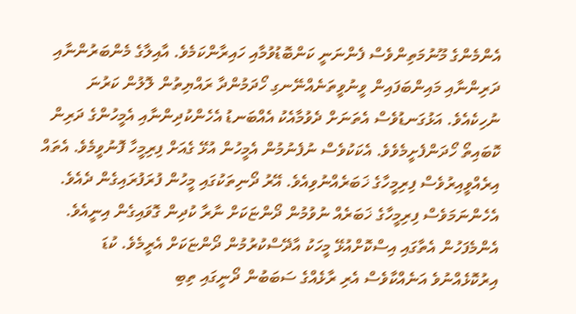އެންމެންގެ މޫނުމަތިންވެސް ފެންނަނީ ކަންބޮޑުވުމާއި ހައިރާންކަމެވެ. އާއިލާގެ މެންބަރުންނާއި ދަރިންނާއި މައިންބަފައިން ވީނުވީތަނެއްނޭނގި ހޯދަމުންދާ ރައްޔިތުން ލޮލުން ކަރުނަ ނުހިކެއެވެ. އަޅުގަނޑުވެސް އެތަނަށް ދެވުމާއެކު އެއްބަނޑު އެހެންކުދިންނާއި އެމީހުންގެ ދަރިން ކޮބައިތޯ ހޯދަންފެށީމެވެވެ. އެކަކުވެސް ނުފެނުމުން އެމީހުން އުޅޭ ގެއަށް ފިރިމީހާ ފޮނުވީމެވެ. އެތައް އިރެއްވީއިރުވެސް ފިރިމީހާގެ ޚަބަރެއްނުވިއެވެ. އޭރު ދޯނިތަކުގައި މީހުން ފުރަފުރައިގެން ދެއެވެ. އެހެންނަމަވެސް ފިރިމީހާގެ ޚަބަރެއް ނުވުމުން ދޯންޏަކަށް ނާރާ ކުދިން ގޮވައިގެން އިނީއެވެ. އެންމެފަހުން އެތާގައި އިސްކޮށްއުޅޭ މީހަކު އާދޭސްކުރުމުން ދޯންޏަކަށް އެރީމެވެ. ކުޑަ އިރުކޮޅެއްނުވެ އަނެއްކާވެސް އެރި ރާޅެއްގެ ސަބަބުން ދޯނީގައި ތިބި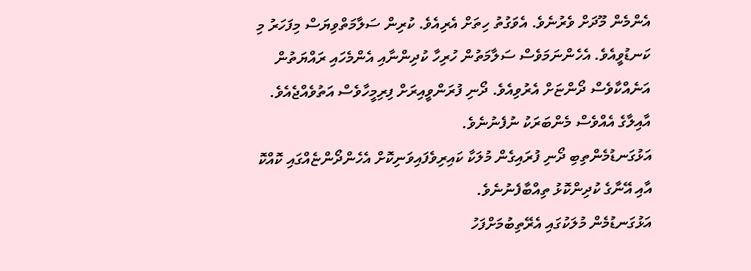އެންމެން މޫދަށް ވެރުނެވެ. އެވަގުތު ހިތަށް އެރިއެވެ. ކުރިން ސަލާމަތްވިޔަސް މިފަހަރު މި ކަނޑުވީއެވެ. އެހެންނަމަވެސް ސަލާމަތުން ހުރިހާ ކުދިންނާއި އެންމެހައި ރައްޔަތުން އަނެއްކާވެސް ދޯންޏަށް އެރުވިއެވެ. ދޯނި ފުރަންވީއިރަށް ފިރިމީހާވެސް އަތުވެއްޖެއެވެ. އާއިލާގެ އެއްވެސް މެންބަރަކު ނުފެނުނެވެ.
އަޅުގަނޑުމެންތިބި ދޯނި ފުރައިގެން މުލަކާ ކައިރިވެފައިވަނިކޮށް އެހެންދޯންޏެއްގައި ކޮއްކޮ އާއި އޭނާގެ ކުދިންކޮޅު ތިއްބާފެނުނެވެ.
އަޅުގަނޑުމެން މުލަކުގައި އެރޭތިބުމަށްފަހު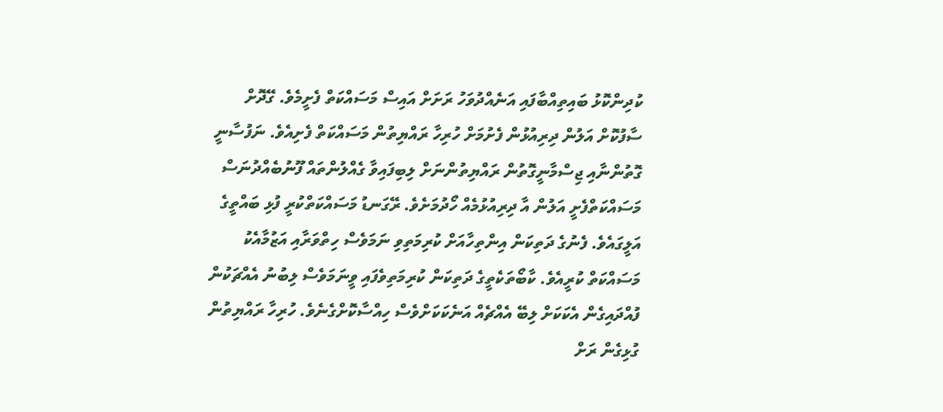ކުދިންކޮޅު ބައިތިއްބާފައި އަނެއްދުވަހު ރަށަށް އައިސް މަސައްކަތް ފެށީމެވެ. ގޭދޮށް ސާފުކޮށް އަލުން ދިރިއުޅުން ފެށުމަށް ހުރިހާ ރައްޔިތުން މަސައްކަތް ފެށިއެވެ. ނަފުސާނީ ގޮތުންނާއި ޖިސްމާނީގޮތުން ރައްޔިތުންނަށް ލިބިފައިވާ ގެއްލުންތައް ފޫނުބެއްދުނަސް މަސައްކަތްފެށީ އަލުން އާ ދިރިއުޅުމެއް ހޯދުމަށެވެ. ރޭގަނޑު މަސައްކަތްކުރީ ފުޅި ބައްތީގެ އަލީގައެވެ. ފެނުގެ ދަތިކަން އިންތިހާއަށް ކުރިމަތިވި ނަމަވެސް ހިތްވަރާއި އަޒުމާއެކު މަސައްކަތް ކުރީއެވެ. ކާބޯތަކެތީގެ ދަތިކަން ކުރިމަތިވެފައި ވީނަމަވެސް ލިބުނު އެއްޗަކުން ފުއްދައިގެން އެކަކަށް ލިބޭ އެއްޗެއް އަނެކަކަށްވެސް ހިއްސާކޮށްގެނެވެ. ހުރިހާ ރައްޔިތުން ގުޅިގެން ރަށް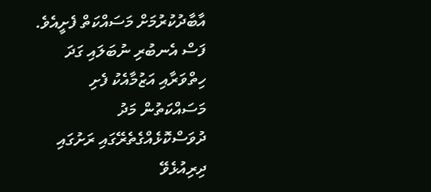އާބާދުކުރުމަށް މަސައްކަތް ފެށީއެވެ. ފަސް އެނބުރި ނުބަލައި ގަދަ ހިތްވަރާއި އަޒުމާއެކު ފެށި މަސައްކަތުން މަދު ދުވަސްކޮޅެއްގެތެރޭގައި ރަށުގައި ދިރިއުޅެވޭ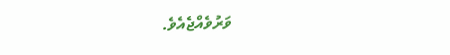ވަރުވެއްޖެއެވެ.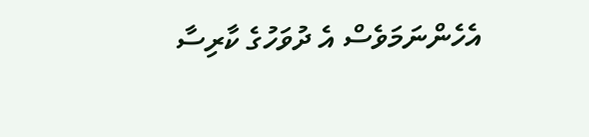އެހެންނަމަވެސް އެ ދުވަހުގެ ކާރިސާ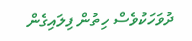ދުވަހަކުވެސް ހިތުން ފިލައިގެން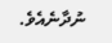ނުދާނެއެވެ.